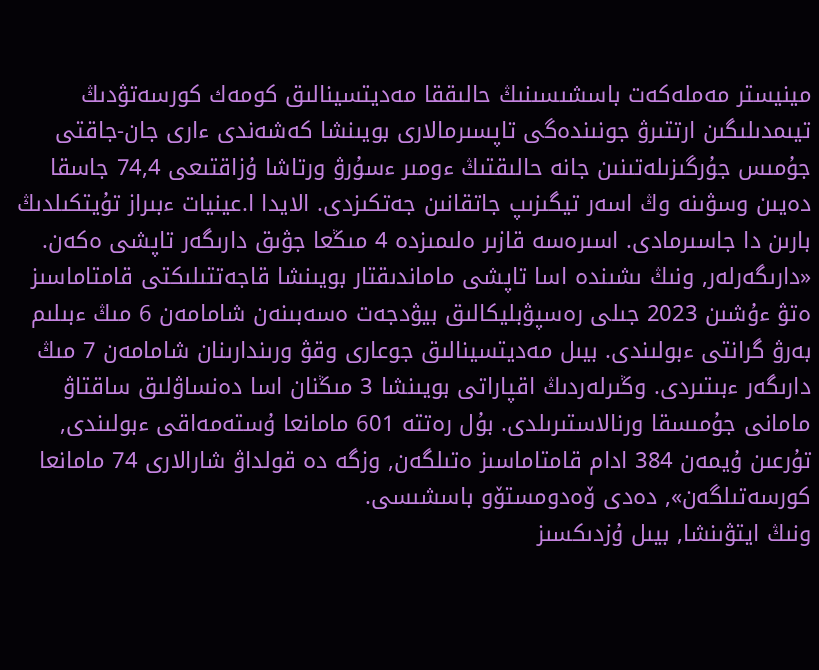مينيستر مەملەكەت باسشىسىنىڭ حالىققا مەديتسينالىق كومەك كورسەتۋدىڭ تيىمدىلىگىن ارتتىرۋ جونىندەگى تاپسىرمالارى بويىنشا كەشەندى ءارى جان-جاقتى جۇمىس جۇرگىزىلەتىنىن جانە حالىقتىڭ ءومىر ءسۇرۋ ورتاشا ۇزاقتىعى 74,4 جاسقا دەيىن وسۋىنە وڭ اسەر تيگىزىپ جاتقانىن جەتكىزدى. الايدا ا.عينيات ءبىراز تۇيتكىلدىڭ بارىن دا جاسىرمادى. اسىرەسە قازىر ەلىمىزدە 4 مىڭعا جۋىق دارىگەر تاپشى ەكەن.
«دارىگەرلەر, ونىڭ ىشىندە اسا تاپشى ماماندىقتار بويىنشا قاجەتتىلىكتى قامتاماسىز ەتۋ ءۇشىن 2023 جىلى رەسپۋبليكالىق بيۋدجەت ەسەبىنەن شامامەن 6 مىڭ ءبىلىم بەرۋ گرانتى ءبولىندى. بيىل مەديتسينالىق جوعارى وقۋ ورىندارىنان شامامەن 7 مىڭ دارىگەر ءبىتىردى. وڭىرلەردىڭ اقپاراتى بويىنشا 3 مىڭنان اسا دەنساۋلىق ساقتاۋ مامانى جۇمىسقا ورنالاستىرىلدى. بۇل رەتتە 601 مامانعا ۇستەمەاقى ءبولىندى, تۇرعىن ۇيمەن 384 ادام قامتاماسىز ەتىلگەن, وزگە دە قولداۋ شارالارى 74 مامانعا كورسەتىلگەن», دەدى ۆەدومستۆو باسشىسى.
ونىڭ ايتۋىنشا, بيىل ۇزدىكسىز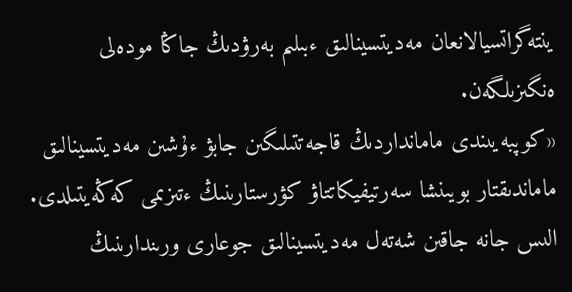ينتەگراتسيالانعان مەديتسينالىق ءبىلىم بەرۋدىڭ جاڭا مودەلى ەنگىزىلگەن.
«كوپبەيىندى مامانداردىڭ قاجەتتىلىگىن جابۋ ءۇشىن مەديتسينالىق ماماندىقتار بويىنشا سەرتيفيكاتتاۋ كۋرستارىنىڭ ءتىزىمى كەڭەيتىلدى. الىس جانە جاقىن شەتەل مەديتسينالىق جوعارى ورىندارىنىڭ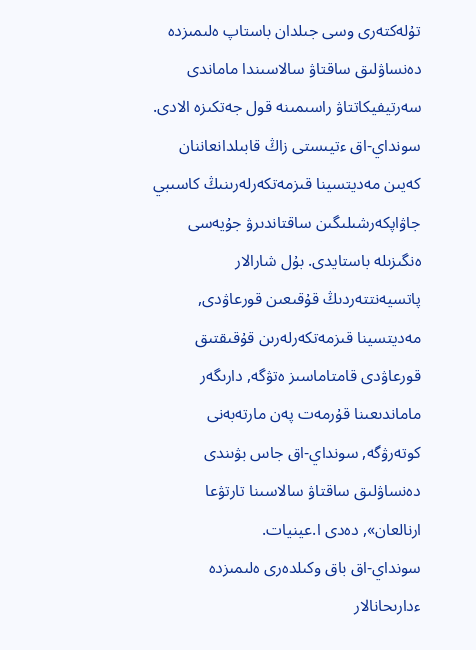تۇلەكتەرى وسى جىلدان باستاپ ەلىمىزدە دەنساۋلىق ساقتاۋ سالاسىندا ماماندى سەرتيفيكاتتاۋ راسىمىنە قول جەتكىزە الادى. سونداي-اق ءتيىستى زاڭ قابىلدانعاننان كەيىن مەديتسينا قىزمەتكەرلەرىنىڭ كاسىبي جاۋاپكەرشىلىگىن ساقتاندىرۋ جۇيەسى ەنگىزىلە باستايدى. بۇل شارالار پاتسيەنتتەردىڭ قۇقىعىن قورعاۋدى, مەديتسينا قىزمەتكەرلەرىن قۇقىقتىق قورعاۋدى قامتاماسىز ەتۋگە, دارىگەر ماماندىعىنا قۇرمەت پەن مارتەبەنى كوتەرۋگە, سونداي-اق جاس بۋىندى دەنساۋلىق ساقتاۋ سالاسىنا تارتۋعا ارنالعان», دەدى ا.عينيات.
سونداي-اق باق وكىلدەرى ەلىمىزدە ءدارىحانالار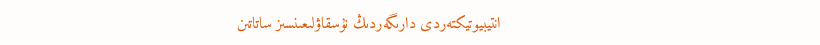انتيبيوتيكتەردى دارىگەردىڭ نۇسقاۋلىعىنسىز ساتاتىن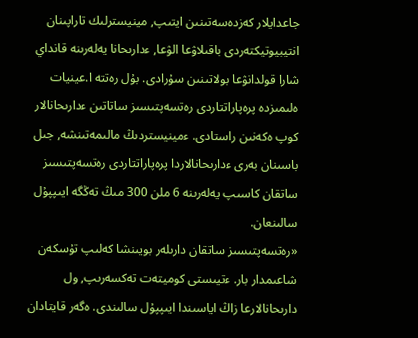جاعدايلار كەزدەسەتىنىن ايتىپ, مينيسترلىك تاراپىنان انتيبيوتيكتەردى باقىلاۋعا الۋعا, ءدارىحانا يەلەرىنە قانداي شارا قولدانۋعا بولاتىنىن سۇرادى. بۇل رەتتە ا.عينيات ەلىمىزدە پرەپاراتتاردى رەتسەپتىسىز ساتاتىن ءدارىحانالار كوپ ەكەنىن راستادى. ءمينيستردىڭ مالىمەتىنشە, جىل باسىنان بەرى ءدارىحانالاردا پرەپاراتتاردى رەتسەپتىسىز ساتقان كاسىپ يەلەرىنە 6 ملن 300 مىڭ تەڭگە ايىپپۇل سالىنعان.
«رەتسەپتىسىز ساتقان دارىلەر بويىنشا كەلىپ تۇسكەن شاعىمدار بار. ءتيىستى كوميتەت تەكسەرىپ, ول دارىحانالارعا زاڭ اياسىندا ايىپپۇل سالىندى. ەگەر قايتادان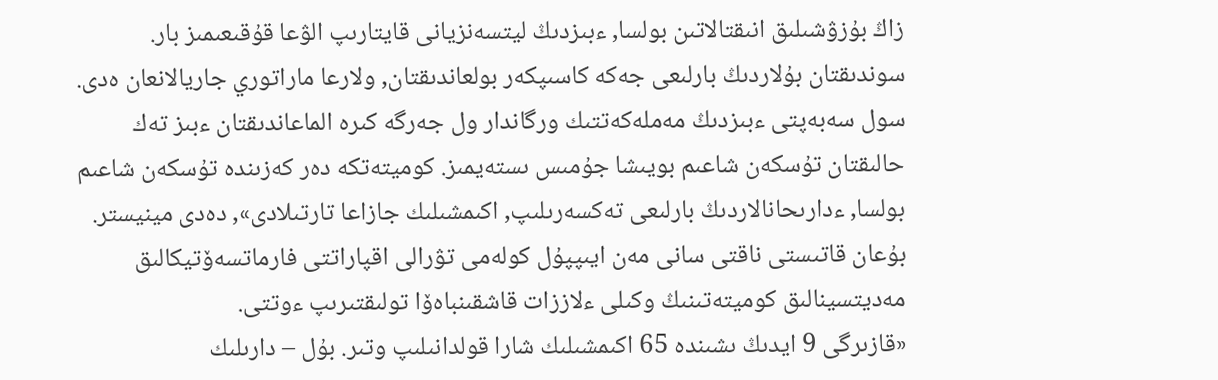زاڭ بۇزۋشىلىق انىقتالاتىن بولسا, ءبىزدىڭ ليتسەنزيانى قايتارىپ الۋعا قۇقىعىمىز بار. سوندىقتان بۇلاردىڭ بارلىعى جەكە كاسىپكەر بولعاندىقتان, ولارعا ماراتوري جاريالانعان ەدى. سول سەبەپتى ءبىزدىڭ مەملەكەتتىك ورگاندار ول جەرگە كىرە الماعاندىقتان ءبىز تەك حالىقتان تۇسكەن شاعىم بويىشا جۇمىس ىستەيمىز. كوميتەتكە دەر كەزىندە تۇسكەن شاعىم بولسا, ءدارىحانالاردىڭ بارلىعى تەكسەرىلىپ, اكىمشىلىك جازاعا تارتىلادى», دەدى مينيستر.
بۇعان قاتىستى ناقتى سانى مەن ايىپپۇل كولەمى تۋرالى اقپاراتتى فارماتسەۆتيكالىق مەديتسينالىق كوميتەتىنىڭ وكىلى ءلاززات قاشقىنباەۆا تولىقتىرىپ ءوتتى.
«قازىرگى 9 ايدىڭ ىشىندە 65 اكىمشىلىك شارا قولدانىلىپ وتىر. بۇل – دارىلىك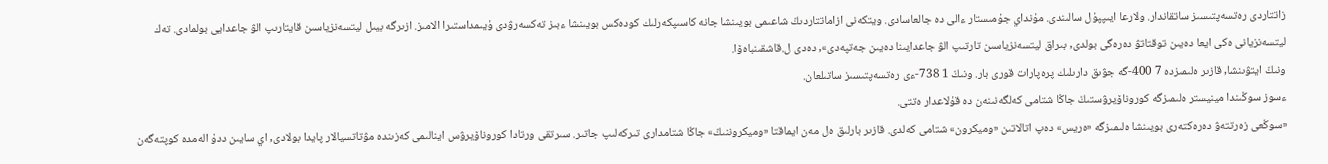زاتتاردى رەتسەپتىسىز ساتقاندار. ولارعا ايىپپۇل سالىندى. مۇنداي جۇمىستار ءالى دە جالعاسادى. ويتكەنى ازاماتتاردىڭ شاعىمى بويىنشا جانە كاسىپكەرلىك كودەكس بويىنشا ءبىز تەكسەرۋدى ۇيىمداستىرا الامىز. ازىرگە بيىل ليتسەنزياسىن قايتارىپ الۋ جاعدايى بولمادى. تەك ليتسەنزيانى ەكى ايعا دەيىن توقتاتۋ دەرەگى بولدى, بىراق ليتسەنزياسىن تارتىپ الۋ جاعدايىنا دەيىن جەتپەدى», دەدى ل.قاشقىنباەۆا.
ونىڭ ايتۋىنشا, قازىر ەلىمىزدە 7 400-گە جۋىق دارىلىك پرەپارات قورى بار. ونىڭ 1 738-ءى رەتسەپتىسىز ساتىلعان.
ءسوز سوڭىندا مينيستر ەلىمىزگە كوروناۆيرۋستىڭ جاڭا شتامى كەلگەنىنەن دە قۇلاعدار ەتتى.
«سوڭعى زەرتتەۋ دەرەكتەرى بويىنشا ەلىمىزگە «ەريس» دەپ اتالاتىن «وميكرون» شتامى كەلدى. قازىر بارلىق ەل مەن ايماقتا «وميكروننىڭ» جاڭا شتامدارى تىركەلىپ جاتىر. سىرتقى ورتادا كوروناۆيرۋس اينالىمى كەزىندە مۋتاتسيالار پايدا بولادى, اي سايىن ددۇ الەمدە كوپتەگەن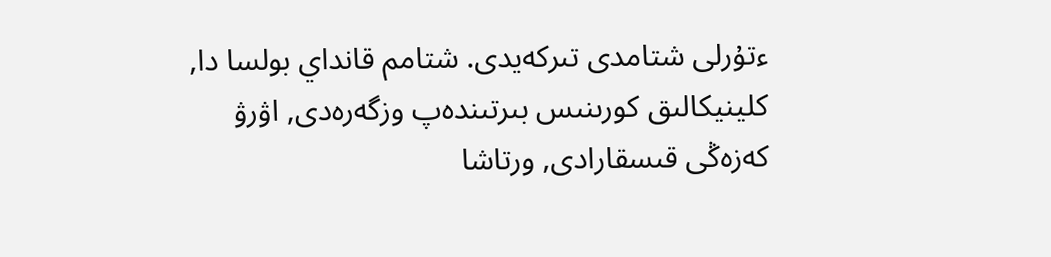ءتۇرلى شتامدى تىركەيدى. شتامم قانداي بولسا دا, كلينيكالىق كورىنىس بىرتىندەپ وزگەرەدى, اۋرۋ كەزەڭى قىسقارادى, ورتاشا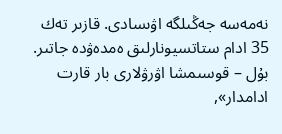نەمەسە جەڭىلگە اۋىسادى. قازىر تەك 35 ادام ستاتسيونارلىق ەمدەۋدە جاتىر. بۇل – قوسىمشا اۋرۋلارى بار قارت ادامدار»,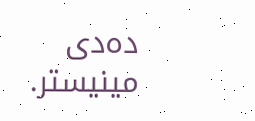دەدى مينيستر.